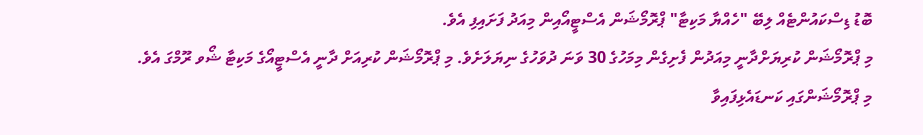ބޮޑު ޑިސްކައުންޓެއް ލިބޭ "ހެއްޔާ މަކިޓާ" ޕްރޮމޯޝަން އެސްޓީއޯއިން މިއަދު ފަށައިފި އެވެ.
މި ޕްރޮމޯޝަން ކުރިޔަށްދާނީ މިއަދުން ފެށިގެން މިމަހުގެ 30 ވަނަ ދުވަހުގެ ނިޔަލަށެވެ. މި ޕްރޮމޯޝަން ކުރިއަށް ދާނީ އެސްޓީއޯގެ މަކިޓާ ޝޯވ ރޫމްގަ އެވެ.
މި ޕްރޮމޯޝަންގައި ކަނޑައެޅިފައިވާ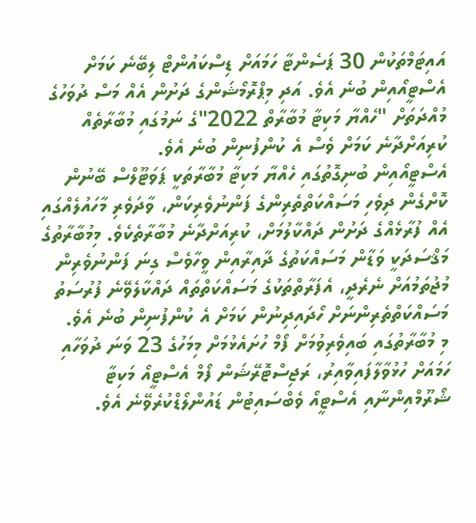އައިޓަމްތަކުން 30 ޕަސެންޓާ ހަމައަށް ޑިސްކައުންޓް ލިބޭނެ ކަމަށް އެސްޓީއޯއިން ބުނެ އެވެ. އަދި މިޕްރޮމޯޝަންގެ ދަށުން އެއް މަސް ދުވަހުގެ މުއްދަތަށް "ހެއްޔާ މަކިޓާ މުބާރާތް 2022"ގެ ނަމުގައި މުބާރާތެއް ކުރިއަށްދާނެ ކަމަށް ވެސް އެ ކުންފުނިން ބުނެ އެވެ.
އެސްޓީއޯއިން ބުނިގޮތުގައި ހެއްޔާ މަކިޓާ މުބާރާތަކީ ޕަވަޓޫލްސް ބޭނުން ކޮށްގެން ދިވެހި މަސައްކަތްތެރިންގެ ފަންނުވެރިކަން، ވާދަވެރި މާހައުލެއްގައި އެއް ފުރާޅެއްގެ ދަށުން ދައްކާލުމަށް، ކުރިއަށްދާނެ މުބާރާތެކެވެ. މިމުބާރާތުގެ މަޤްސަދަކީ ވަޑާން މަސައްކަތުގެ ދާއިރާއިން ވީހާވެސް ގިނަ ފަންނުވެރިން މުޖުތަމުއަށް ނެރެދީ، އެފަރާތްތަކުގެ މަސައްކަތްތައް ދައްކާލެވޭނެ ފުރުސަތު މަސައްކަތްތެރިންނަށް ހޯދައިދިނުން ކަމަށް އެ ކުންފުނިން ބުނެ އެވެ.
މި މުބާރާތުގައި ބައިވެރިވުމަށް ފޯމް ހުށައެޅުމަށް މިމަހުގެ 23 ވަނަ ދުވަހާއި ހަމައަށް ހުޅުވާލާފައިވާއިރު، ރަޖިސްޓޮރޭޝަން ފޯމް އެސްޓީއޯ މަކިޓާ ޝޯރޫމްއިންނާއި އެސްޓީއޯ ވެބްސައިޓުން ޑައުންލޯޑްކުރެވޭނެ އެވެ.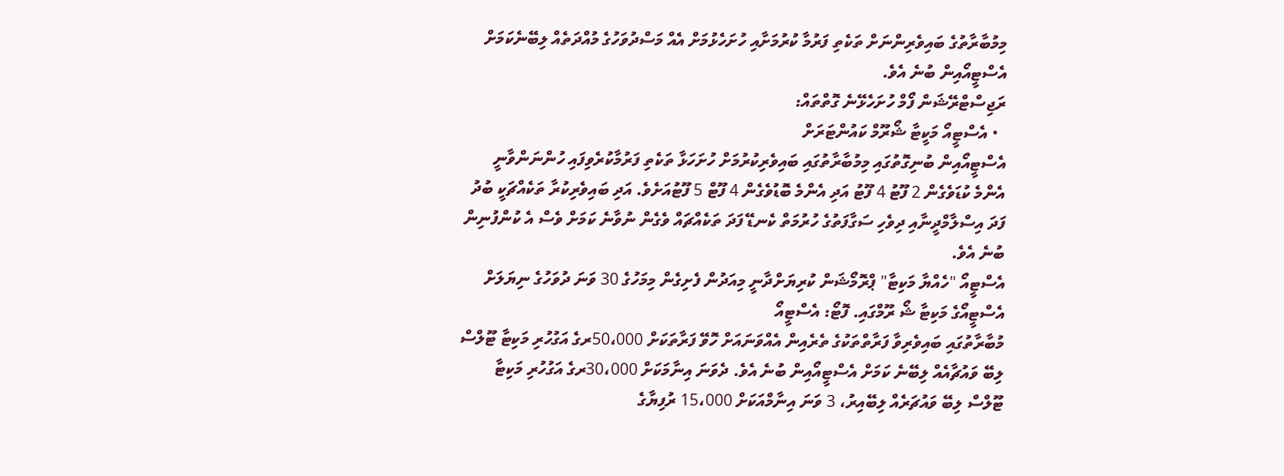މިމުބާރާތުގެ ބައިވެރިންނަށް ތަކެތި ފަރުމާ ކުރުމަށާއި ހުށަހެޅުމަށް އެއް މަސްދުވަހުގެ މުއްދަތެއް ލިބޭނެކަމަށް އެސްޓީއޯއިން ބުނެ އެވެ.
ރަޖިސްޓްރޭޝަން ފޯމް ހުށަހެޅޭނެ ގޮތްތައް:
  • އެސްޓީއޯ މަކީޓާ ޝޯރޫމް ކައުންޓަރަށް
އެސްޓީއޯއިން ބުނިގޮތުގައި މިމުބާރާތުގައި ބައިވެރިކުރުމަށް ހުށަހަޅާ ތަކެތި ފަރުމާކުރެވިފައި ހުންނަންވާނީ އެންމެ ކުޑަވެގެން 2 ފޫޓު 4 ފޫޓު އަދި އެންމެ ބޮޑުވެގެން 4 ފޫޓް 5 ފޫޓުއަށެވެ. އަދި ބައިވެރިކުރާ ތަކެއްޗަކީ ބުދު ފަދަ އިސްލާމްދީނާއި ދިވެހި ސަގާފަތުގެ ހުރުމަތް ކެނޑޭ ފަދަ ތަކެއްޗައް ވެގެން ނުވާނެ ކަމަށް ވެސް އެ ކުންފުނިން ބުނެ އެވެ.
އެސްޓީއޯ "ހެއްޔާ މަކިޓާ" ޕްރޮމޯޝަން ކުރިޔަށްދާނީ މިއަދުން ފެށިގެން މިމަހުގެ 30 ވަނަ ދުވަހުގެ ނިޔަލަށް އެސްޓީއޯގެ މަކިޓާ ޝޯ ރޫމްގައި. ފޮޓޯ: އެސްޓީއޯ
މުބާރާތުގައި ބައިވެރިވާ ފަރާތްތަކުގެ ތެރެއިން އެއްވަނައަށް ހޮވޭ ފަރާތަކަށް 50،000ރގެ އަގުހުރި މަކިޓާ ޓޫލްސް ލިބޭ ވައުޗާއެއް ލިބޭނެ ކަމަށް އެސްޓީއޯއިން ބުނެ އެވެ. ދެވަނަ އިނާމަކަށް 30،000ރގެ އަގުހުރި މަކިޓާ ޓޫލްސް ލިބޭ ވައުޗަރެއް ލިބޭއިރު، 3 ވަނަ އިނާމްއަކަށް 15،000 ރުފިޔާގެ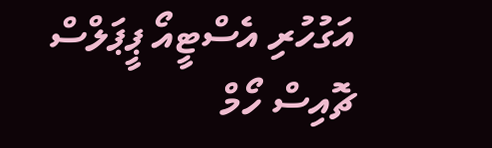އަގުހުރި އެސްޓީއޯ ޕީޕަލްސް ޗޮއިސް ހޯމް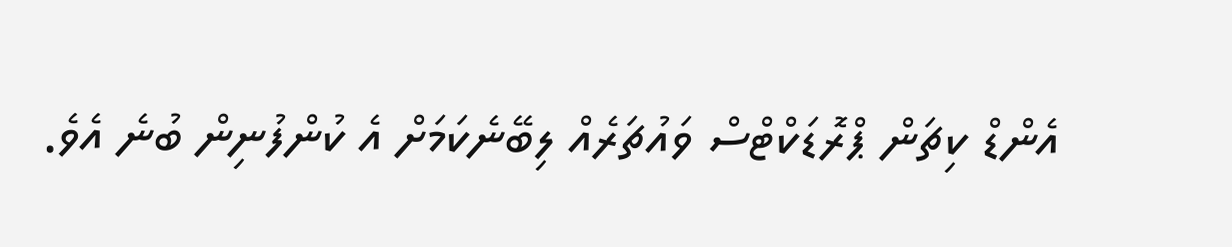އެންޑް ކިޗަން ޕްރޮޑަކްޓްސް ވައުޗަރެއް ލިބޭނެކަމަށް އެ ކުންފުނިން ބުނެ އެވެ.